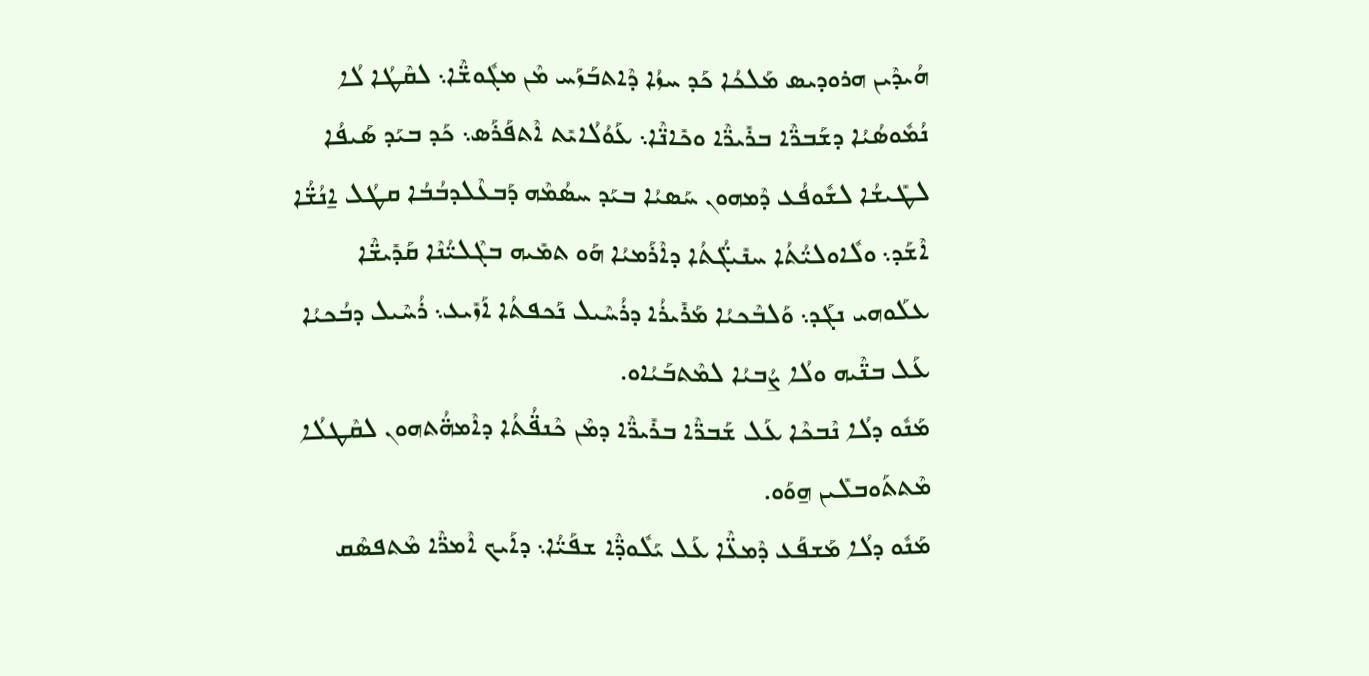ܗܳܝܕܶܝܢ ܗܪܘܕܝܣ ܡܰܠܟܳܐ ܟܰܕ ܚܙܳܐ ܕܶܐܬܒܰܙܰܚ ܡܶܢ ܡܓܽܘܫ̈ܶܐ܆ ܠܩܶܛܳܐ ܠܳܐ ܢܳܡܽܘܣܳܝܳܐ ܕܫܰܒܪ̈ܶܐ ܒܪܺܝܪ̈ܶܐ ܘܟܺܐܢ̈ܶܐ܆ ܥܰܘܳܠܳܐܝܺܬ ܐܶܬܦܰܪܰܣ܆ ܟܰܕ ܒܝܰܕ ܣܰܝܦܳܐ ܠܛܺܝܫܳܐ ܠܫܽܘܦܳܥ ܕܶܡܗܘܢ ܚܰܣܝܳܐ ܒܝܰܕ ܚܣܳܡܶܗ ܕܰܒܥܶܠܕܒܳܒܳܐ ܩܛܳܠ ܐ̱ܢܳܫ̈ܳܐ ܐܶܫܰܕ܆ ܘܠܽܐܘܠܝ̈ܳܬܳܐ ܚܢܺܝܓ̈ܳܬܳܐ ܕܐܶܪܰܡܝܳܐ ܗܰܘ ܬܡܺܝܗ ܒܓܶܠܝ̈ܳܢܶܐ ܩܰܕܺܝܫ̈ܶܐ ܥܠܰܘܗܝ ܢܓܰܕ܆ ܘܰܠܒܶܟܝܳܐ ܡܰܪܺܝܪܳܐ ܕܪܳܚܶܝܠ ܢܰܟܦܬܳܐ ܐܰܙܺܝܥ܆ ܪܳܚܶܝܠ ܕܒܳܟܝܳܐ ܥܰܠ ܒܢ̈ܶܝܗ ܘܠܳܐ ܨܳܒܝܳܐ ܠܡܶܬܒܰܝܳܐܘ.
ܡܰܢܽܘ ܕܠܳܐ ܢܶܒܟܶܐ ܥܰܠ ܫܰܒܪ̈ܶܐ ܒܪܺܝܪ̈ܶܐ ܕܡܶܢ ܟܶܢܦ̈ܳܬܳܐ ܕܐܶܡܗ̈ܳܬܗܘܢ ܠܩܶܛܠܳܐ ܡܶܬܬܰܘܒܠܺܝܢ ܗ̱ܘܰܘ.
ܡܰܢܽܘ ܕܠܳܐ ܡܰܫܦܰܥ ܕܶܡܥ̈ܶܐ ܥܰܠ ܝܰܠܽܘܕ̈ܶܐ ܫܦܰܝ̈ܳܐ܆ ܕܐܰܝܟ ܐܶܡܪ̈ܶܐ ܡܶܬܦܣܶܩ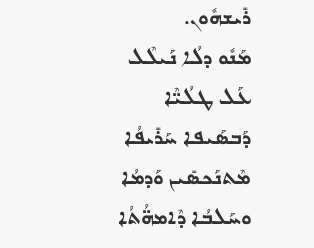ܪܺܝܫܗܽܘܢ.
ܡܰܢܽܘ ܕܠܳܐ ܢܰܝܠܶܠ ܥܰܠ ܛܠܳܝ̈ܶܐ ܕܰܒܣܰܝܦܐ ܚܰܪܺܝܦܳܐ ܡܶܬܢܰܟܣܺܝܢ ܘܰܕܡܳܐ ܘܚܰܠܒܳܐ ܕܶܐܡܗ̈ܳܬܳܐ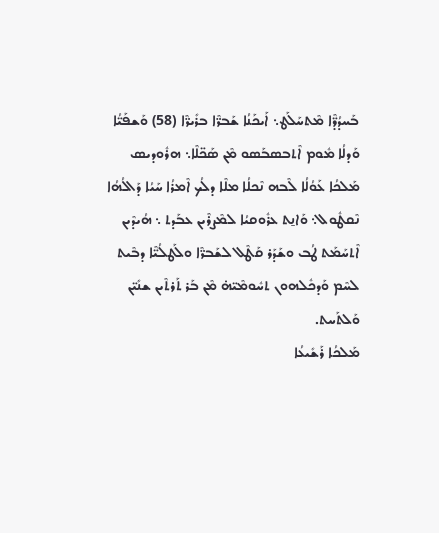ܒܰܚܕܳܕ̈ܶܐ ܡܶܬܚܰܠܰܛ܆ ܐܰܝܟܰܢܳܐ ܫܰܒܪ̈ܶܐ ܒܪܺܝܪ̈ܶܐ (58) ܘܰܫܦܰܝ̈ܳܐ ܘܰܕܠܳܐ ܡܽܘܡ ܐܶܬܒܣܒܰܣܘ ܡܶܢ ܣܰܟ̈ܠܶܐ܆ ܗܪܽܘܕܝܣ ܡܰܠܟܳܐ ܥܰܘܳܠܳܐ ܠܶܒܗ ܢܶܟܠܳܐ ܡܠܶܐ ܕܠܳܟ ܐܶܡܪܳܐ ܚܰܝܳܐ ܕܰܐܠܳܗܳܐ ܢܶܩܛܽܘܠ܆ ܘܰܐܢ̱ܬ ܥܪܽܘܩܝܳܐ ܠܡܶܨܪܶܝܢ ܥܒܰܕܬ ܆ ܗܳܝܕܶܝܢ ܐܶܬܚܰܡܰܬ ܛܳܒ ܘܫܰܕܰܪ ܩܰܛܶܠ ܠܫܰܒܪ̈ܶܐ ܘܠܰܛܠܳܝ̈ܶܐ ܕܒܶܝܬ ܠܚܶܡ ܘܰܕܟܽܠܗܘܢ ܬܚܽܘܡܶܝ̈ܗ̇ ܡܶܢ ܒܰܪ ܬܰܪܬܶܝܢ ܫܢܺܝ̈ܢ ܘܰܠܬܰܚܬ.
ܡܰܠܟܳܐ ܪܰܫܺܝܥܳܐ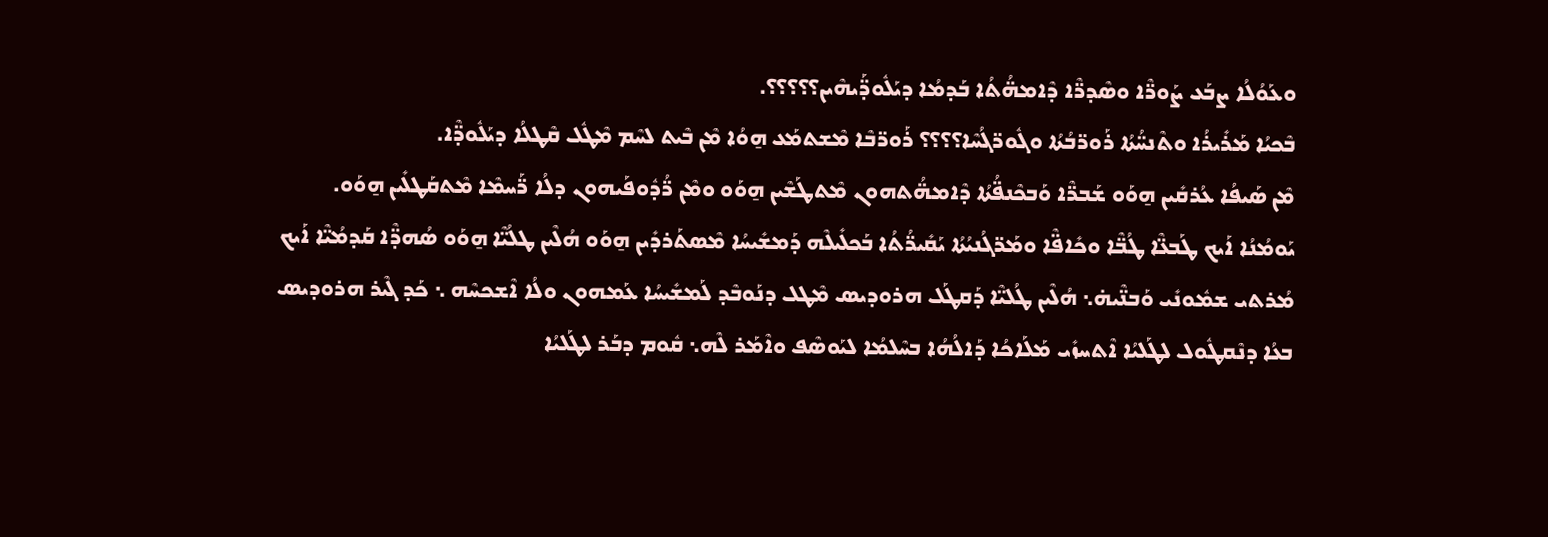ܘܥܰܘܳܠܳܐ ܨܒܰܥ ܨܰܘܪ̈ܶܐ ܘܣܶܕܪ̈ܶܐ ܕܶܐܡܗ̈ܳܬܳܐ ܒܰܕܡܳܐ ܕܝܰܠܽܘܕ̈ܰܝܗܶܝܢ؟؟؟؟؟.
ܒܶܟܝܳܐ ܡܰܪܺܝܪܳܐ ܘܬܶܢܚ̈ܳܬܳܐ ܪܰܘܪ̈ܒܳܬܳܐ ܘܓܽܘܪ̈ܓܳܚܶܐ؟؟؟؟ ܪܰܘܪ̈ܒܶܐ ܡܶܫܬܡܰܥ ܗ̱ܘܳܐ ܡܶܢ ܒܶܝܬ ܠܚܶܡ ܡܶܛܽܠ ܩܶܛܠܳܐ ܕܝܰܠܽܘܕ̈ܶܐ.
ܡܶܢ ܣܰܝܦܳܐ ܥܳܪܩܺܝܢ ܗ̱ܘܰܘ ܫܰܒܪ̈ܶܐ ܘܰܒܟܶܢܦ̈ܳܬܳܐ ܕܶܐܡܗ̈ܳܬܗܘܢ ܡܶܬܛܰܫܶܝܢ ܗ̱ܘܰܘ ܘܡܶܢ ܪ̈ܳܕܽܘܦܰܝܗܘܢ ܕܠܳܐ ܪ̈ܰܚܡܶܐ ܡܶܬܩܰܛܠܺܝܢ ܗ̱ܘܰܘ.
ܝܰܘܡܳܢܳܐ ܐܰܝܟ ܛܰܒܥ̈ܶܐ ܛܳܒ̈ܶܐ ܘܟܺܐܦ̈ܶܐ ܘܡܰܪ̈ܓܳܢܝܳܬܳܐ ܝܰܩܺܝܪ̈ܳܬܳܐ ܒܰܟܠܺܝܠܶܗ ܕܰܡܫܺܝܚܳܐ ܡܶܣܬܰܪܕܺܝܢ ܗ̱ܘܰܘ ܗܳܠܶܝܢ ܛܠܳܝ̈ܶܐ ܗ̱ܘܰܘ ܣܳܗܕ̈ܶܐ ܩܰܕܡܳܝ̈ܶܐ ܐܰܝܟ ܡܳܪܬܝ ܫܡܽܘܢܺܝ ܘܰܒܢ̈ܶܝܗ̇܆ ܗܳܠܶܝܢ ܛܳܠܝ̈ܶܐ ܕܰܩܛܰܠ ܗܪܘܕܝܣ ܡܶܛܠ ܕܢܰܘܒܶܕ ܠܰܡܫܺܝܚܳܐ ܥܰܡܗܘܢ ܘܠܳܐ ܐܶܫܟܚܶܗ ܆ ܟܰܕ ܓܶܝܪ ܗܪܘܕܝܣ ܒܥܳܐ ܕܢܶܩܛܽܘܠ ܠܛܰܠܝܳܐ ܐܶܬܚܙܺܝ ܡܰܠܰܐܟܳܐ ܕܰܐܠܳܗܳܐ ܒܚܶܠܡܳܐ ܠܝܰܘܣܶܦ ܘܐܶܡܰܪ ܠܶܗ܆ ܩܽܘܡ ܕܒܰܪ ܠܛܰܠܝܳܐ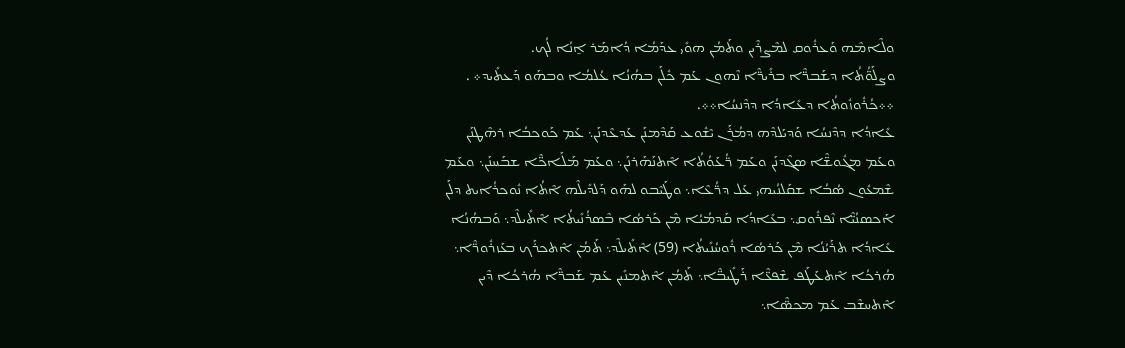ܘܠܶܐܡܶܗ ܘܰܥܪܽܘܩ ܠܡܶܨܪܶܝܢ ܘܬܰܡܳܢ ܗܘܺܝ ܥܕܰܡܳܐ ܕܳܐܡܰܪ ܐ̱ܢܳܐ ܠܳܟ.
ܘܨܠܰܘ̈ܳܬܳܐ ܕܫܰܒܪ̈ܶܐ ܒܪܺܝܪ̈ܶܐ ܢܶܗܘܢ ܥܰܡ ܟܽܠܰܢ ܒܗܳܢܳܐ ܥܳܠܡܳܐ ܘܒܗܰܘ ܕܰܥܬܺܝܕ܀ .
܀܀ܟܳܪܽܘܙܽܘܬܳܐ ܕܥܺܐܕܳܐ ܕܕܶܢܚܳܐ܀܀.
ܥܺܐܕܳܐ ܕܕܶܢܚܳܐ ܘܰܕܝܰܠܕܶܗ ܕܡܳܪܰܢ ܝܶܫܽܘܥ ܩܰܕܶܡܢܰܢ ܥܰܕܥܶܕܢܰܢ܆ ܥܰܡ ܟܰܘܟܒܳܐ ܪܗܶܛܢܰܢ ܘܥܰܡ ܡܓܽܘܫ̈ܶܐ ܣܓܶܕܢܰܢ ܘܥܰܡ ܪ̈ܳܥܰܘܳܬܳܐ ܐܶܬܢܰܗܰܪܢܰܢ܆ ܘܥܰܡ ܡܰܠܰܐܟ̈ܶܐ ܫܒܰܚܢܰܢ܆ ܘܥܰܡ ܫܶܡܥܽܘܢ ܣܳܒܳܐ ܫܩܰܠܢܳܝܗܝ ܥܰܠ ܕܪ̈ܳܥܶܐ܆ ܘܛܰܝܶܒܘ ܠܗܰܘ ܕܰܠܕܺܝܠܶܗ ܐܶܬܳܐ ܢܽܘܟܪܳܐܝܬ ܕܠܰܢ ܐܰܟܣܢܳܝ̈ܶܐ ܢܶܦܪܽܘܩ܆ ܒܥܺܐܕܳܐ ܩܰܕܡܳܝܳܐ ܡܶܢ ܟܰܪܣܳܐ ܒܶܣܪܳܢܺܝܬܳܐ ܐܶܬܺܝܠܶܕ܆ ܘܰܒܗܳܢܳܐ ܥܺܐܕܳܐ ܬܪܰܝܳܢܳܐ ܡܶܢ ܟܰܪܣܳܐ ܪܽܘܚܳܢܺܝܬܳܐ (59) ܐܶܬܺܝܠܶܕ܆ ܬܰܡܳܢ ܐܶܬܟܪܰܟ ܒܥܰܙܪܽܘܪ̈ܶܐ܆ ܗܳܪܟܳܐ ܐܶܬܥܰܛܰܦ ܫܶܦܥ̈ܶܐ ܪܰܛܺܝܒ̈ܶܐ܆ ܬܰܡܳܢ ܐܶܬܡܢܺܝܢ ܥܰܡ ܫܰܒܪ̈ܶܐ ܗܳܪܟܳܐ ܕܶܝܢ ܐܶܬܚܫܶܒ ܥܰܡ ܡܟܣ̈ܶܐ܆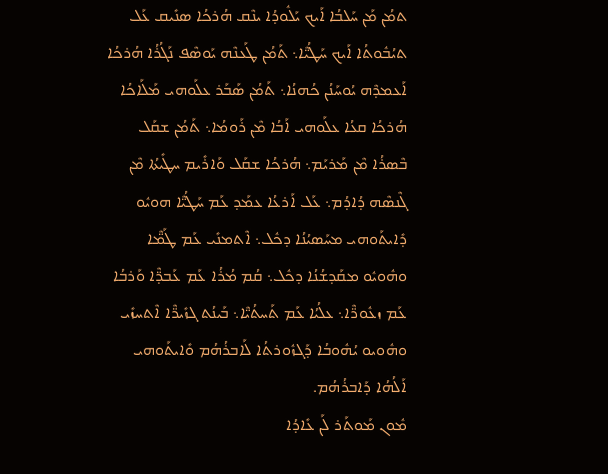ܬܡܳܢ ܡܰܢ ܚܰܠܒܳܐ ܐܰܝܟ ܝܰܠܽܘܕܳܐ ܝܢܶܩ ܗܳܪܟܳܐ ܣܢܺܝܩ ܥܰܠ ܬܝܳܒܽܘܬܳܐ ܐܰܝܟ ܚܰܛܳܝ̈ܶܐ܆ ܬܰܡܳܢ ܛܰܥܢܶܗ ܝܰܘܣܶܦ ܢܰܓܳܪܳܐ ܗܳܪܟܳܐ ܐܰܥܡܕܶܗ ܝܳܘܚܰܢܳܢ ܟܳܗܢܳܐ܆ ܬܰܡܳܢ ܣܰܒܰܪ ܥܠܰܘܗܝ ܡܰܠܰܐܟܳܐ ܗܳܪܟܳܐ ܩܥܳܐ ܥܠܰܘܗܝ ܐܰܒܳܐ ܡܶܢ ܪܰܘܡܳܐ܆ ܬܰܡܳܢ ܫܩܰܠ ܒܶܣܪܳܐ ܡܶܢ ܡܰܪܝܰܡ܆ ܗܳܪܟܳܐ ܫܩܰܠ ܘܰܐܪܺܝܡ ܚܛܺܝܬܳܐ ܡܶܢ ܓܶܢܣܶܗ ܕܳܐܕܳܡ܆ ܥܰܠ ܐܰܪܥܳܐ ܥܡܰܕ ܥܰܡ ܚܰܛܳܝ̈ܶܐ ܗܘܝܽܘ ܕܺܐܝܬܰܘܗܝ ܡܚܰܣܝܳܢܳܐ ܕܟܽܠ܆ ܐܶܬܡܢܺܝ ܥܰܡ ܛܰܡ̈ܶܐ ܘܗܽܘܝܽܘ ܡܩܰܕܫܳܢܳܐ ܕܟܽܠ܆ ܩܳܡ ܡܳܪܳܐ ܥܰܡ ܥܰܒܕ̈ܶܐ ܘܰܪܒܳܐ ܥܰܡ ܙܥܽܘܪ̈ܶܐ܆ ܥܠܳܝܳܐ ܥܰܡ ܬܰܚܬܳܝ̈ܶܐ܆ ܒܰܝܢܳܬ ܓܙܺܝܪ̈ܶܐ ܐܶܬܚܙܺܝ ܘܗܽܘܝܘ ܝܳܗܽܘܒܳܐ ܕܰܓܙܽܘܪܬܳܐ ܠܰܐܒܪܳܗܳܡ ܘܺܐܝܬܰܘܗܝ ܐܰܠܳܗܳܐ ܕܰܐܒܪܳܗܳܡ.
ܡܽܘܢ ܡܰܘܬܰܪ ܠܰܢ ܥܺܐܕܳܐ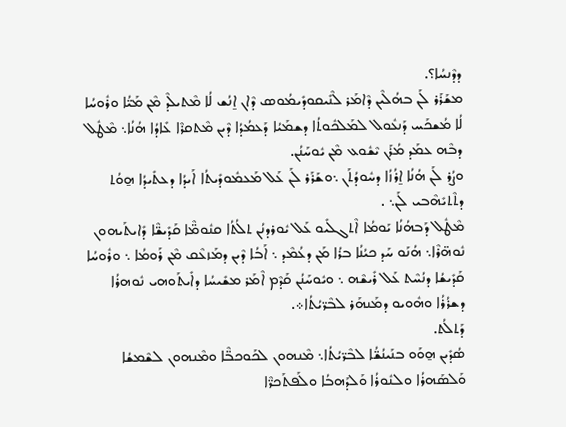ܕܕܶܢܚܳܐ؟.
ܡܫܰܪܰܪ ܠܰܢ ܒܗܳܠܶܝܢ ܕܶܐܡܰܪ ܠܶܢܺܝܩܘܕܺܝܡܳܘܣ ܕܶܐܢ ܐ̱ܢܳܫ ܠܳܐ ܡܶܬܝܠܶܕ ܡܶܢ ܡܰܝ̈ܳܐ ܘܪܽܘܚܳܐ ܠܳܐ ܡܳܫܟܰܚ ܕܰܢܥܽܘܠ ܠܡܰܠܟܽܘܬܳܐ ܕܫܡܰܝܳܐ ܕܰܥܡܳܕܳܐ ܕܶܝܢ ܡܶܬܩܪܶܐ ܥܺܐܕܳܐ ܗܳܢܳܐ܆ ܡܶܛܽܠ ܕܒܶܗ ܥܡܰܕ ܡܳܪܰܢ ܝܶܫܽܘܥ ܡܶܢ ܝܽܘܚܰܢܳܢ.
ܘܨܳܪ ܠܰܢ ܗܳܢܳܐ ܐ̱ܪܳܙܳܐ ܕܚܽܘܕܳܬܰܢ ܆ܘܫܰܪܰܪ ܠܰܢ ܥܰܠ ܡܰܥܡܽܘܕܺܝܬܳܐ ܐܰܝܕܳܐ ܕܥܬܺܝܕܳܐ ܗ̱ܘܳܬ ܕܬܶܬܝܺܗܶܒܝ ܠܰܢ܆ .
ܡܶܛܽܠ ܕܰܒܗܳܢܳܐ ܝܰܘܡܳܐ ܐܶܬܓܠܺܝܘ ܥܰܠ ܝܽܘܪܕܢܳܢ ܬܠܳܬܳܐ ܩܢܽܘܡ̈ܶܐ ܩܰܕܺܝܫ̈ܶܐ ܕܺܐܝܬܰܝܗܘܢ ܢܽܘܗ̈ܪܶܐ܆ ܗܳܢܰܘ ܚܰܕ ܟܝܳܢܳܐ ܒܪܳܐ ܡܰܢ ܕܥܳܡܶܕ ܆ ܐܰܒܳܐ ܕܶܝܢ ܕܡܰܙܥܶܩ ܡܶܢ ܪܰܘܡܳܐ ܆ ܘܪܽܘܚܳܐ ܩܰܕܺܝܫܳܐ ܕܢܳܚܶܬ ܥܰܠ ܪܺܝܫܶܗ ܆ ܘܝܽܘܚܰܢܳܢ ܩܰܕܶܡ ܐܶܡܰܪ ܡܫܺܝܚܳܐ ܕܐܺܝܬܰܘܗܝ ܢܽܘܗܪܳܐ ܕܫܪܳܪܳܐ ܘܗܽܘܝܘ ܕܡܰܢܗܰܪ ܠܒܶܪ̈ܝܳܬܳܐ܀.
ܕܰܬܠܳܬ.
ܣܳܕܺܝܢ ܗ̱ܘܰܘ ܒܢܰܝܢܳܫ̈ܳܐ ܠܒܶܪ̈ܝܳܬܳܐ܆ ܡܶܢܗܘܢ ܠܟܰܘܟܒ̈ܶܐ ܘܡܶܢܗܘܢ ܠܫܶܡܫܳܐ ܘܰܠܣܰܗܪܳܐ ܘܠܢܽܘܪܳܐ ܘܰܠܕܰܗܒܳܐ ܘܠܰܦܬܰܟܪ̈ܶܐ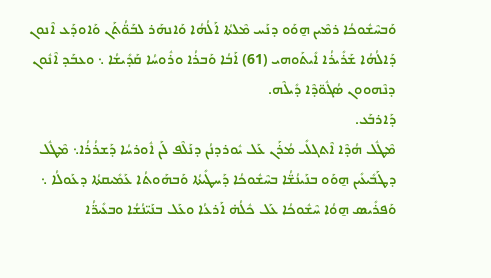ܘܰܒܚܶܫܽܘܟܳܐ ܪܡܶܝܢ ܗ̱ܘܰܘ ܕܢܰܚ ܡܶܠܬܳܐ ܐܰܠܳܗܳܐ ܘܰܐܢܗܰܪ ܠܒܰܘ̈ܳܬܰܢ ܘܰܐܘܕܰܥ ܐܶܢܘܢ ܕܰܐܠܳܗܳܐ ܫܰܪܺܝܪܳܐ ܐܺܝܬܰܘܗܝ (61) ܐܰܒܳܐ ܘܰܒܪܳܐ ܘܪܽܘܚܳܐ ܩܰܕܺܝܫܳܐ ܆ ܘܥܒܰܕ ܐܶܢܽܘܢ ܕܢܶܗܘܘܢ ܣܳܓܽܘ̈ܕܶܐ ܕܺܝܠܶܗ.
ܕܰܐܪܒܰܥ.
ܡܶܛܽܠ ܗܳܕܶܐ ܐܶܬܓܠܺܝ ܡܳܪܰܢ ܥܰܠ ܝܽܘܪܕܢܳܢ ܕܢܰܠܶܦ ܠܰܢ ܐܽܘܪܚܳܐ ܕܰܫܪܳܪܳܐ܆ ܡܶܛܽܠ ܕܛܰܒܺܝܥܺܝܢ ܗ̱ܘܰܘ ܒܢܰܝܢܳܫ̈ܳܐ ܒܚܶܫܽܘܟܳܐ ܕܰܚܛܺܝܬܳܐ ܘܰܒܗܰܘܬܳܐ ܥܰܡܺܝܩܬܳܐ ܕܥܰܘܠܳܐ ܆ ܘܰܦܪܺܝܣ ܗ̱ܘܳܐ ܚܶܫܽܘܟܳܐ ܥܰܠ ܟܽܠܳܗ̇ ܐܰܪܥܳܐ ܘܥܰܠ ܒܢܰܝ̈ܢܳܫܳܐ ܘܒܥܺܝܪ̈ܳܐ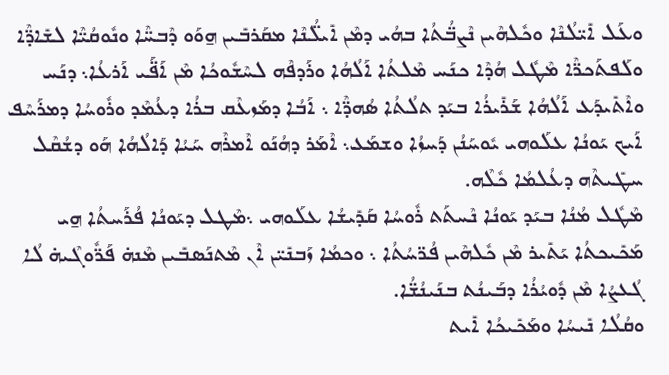ܘܥܰܠ ܐܺܝ̈ܠܳܢܶܐ ܘܟܽܠܗܶܝܢ ܢܶܨܒ̈ܳܬܳܐ ܒܗܳܝ ܕܡܶܢ ܐܺܝܠ̈ܳܢܶܐ ܡܩܰܪܒܺܝܢ ܗ̱ܘܰܘ ܕܶܒܚ̈ܶܐ ܘܢܽܘܩܳܝ̈ܶܐ ܠܫܺܐܕ̈ܶܐ ܘܠܰܦܬܰܟܪ̈ܶܐ ܡܶܛܽܠ ܗܳܕܶܐ ܟܢܰܚ ܡܶܠܬܳܐ ܐܰܠܳܗܳܐ ܘܪܰܕܦܶܗ ܠܚܶܫܽܘܟܳܐ ܡܶܢ ܐܰܦ̈ܰܝ ܐܰܪܥܳܐ܆ ܕܢܰܚ ܘܐܶܬܺܝܕܰܥ ܐܰܠܳܗܳܐ ܫܰܪܺܝܪܳܐ ܒܝܰܕ ܬܠܳܬܳܐ ܣܳܗܕ̈ܶܐ ܆ ܐܰܒܳܐ ܕܡܰܙܥܶܩ ܒܪܳܐ ܕܥܳܡܶܕ ܘܪܽܘܚܳܐ ܕܡܪܰܚܶܦ ܐܰܝܟ ܝܰܘܢܳܐ ܥܠܰܘܗܝ ܝܽܘܚܰܢܳܢ ܕܰܚܙܳܐ ܘܫܡܰܥ܆ ܐܶܡܰܪ ܕܗܳܢܰܘ ܐܶܡܪܶܗ ܚܰܝܳܐ ܕܰܐܠܳܗܳܐ ܗܰܘ ܕܫܳܩܶܠ ܚܛܺܝܬܶܗ ܕܥܳܠܡܳܐ ܟܽܠܶܗ.
ܡܶܛܽܠ ܡܳܢܳܐ ܒܝܰܕ ܝܰܘܢܳܐ ܢܶܚܬܰܬ ܪܽܘܚܳܐ ܩܰܕܺܝܫܳܐ ܥܠܰܘܗܝ ܆ܡܶܛܠ ܕܝܰܘܢܳܐ ܦܳܪܰܚܬܳܐ ܗ̱ܝ ܡܰܟܺܝܟܬܳܐ ܝܰܬܺܝܪ ܡܶܢ ܟܽܠܗܶܝܢ ܦܳܪ̈ܚܳܬܳܐ ܆ ܘܟܡܳܐ ܙܰܒܢܺܝ̈ܢ ܐܶܢ ܡܶܬܢܰܣܒܺܝܢ ܡܶܢܗ̇ ܦܰܪ̈ܽܘܓܶܝܗ̇ ܠܳܐ ܓܳܥܨܳܐ ܡܶܢ ܕܽܘܝܳܪܳܐ ܕܒܰܝܢܳܬ ܒܢܰܝܢܳܫ̈ܳܐ.
ܘܩܳܠܳܐ ܢܺܝܚܳܐ ܘܡܰܟܺܝܟܳܐ ܐܺܝܬ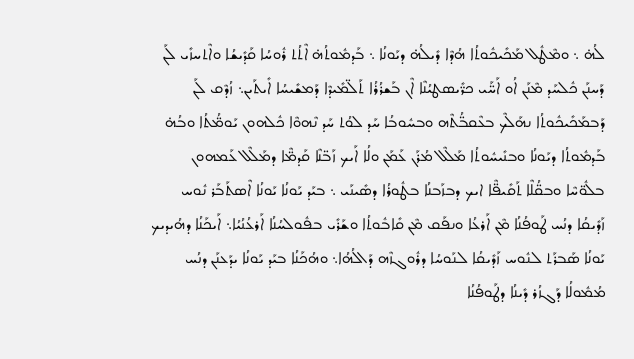ܠܳܗ̇ ܆ ܘܡܶܛܽܠ ܡܰܟܺܝܟܽܘܬܳܐ ܗܳܕܶܐ ܕܺܝܠܳܗ̇ ܕܝܰܘܢܳܐ ܆ ܒܰܕܡܽܘܬܳܗ̇ ܐܶܬܳܬ ܪܽܘܚܳܐ ܩܰܕܺܝܫܳܐ ܘܐܶܬܚܙܺܝ ܠܰܢ ܕܰܚܢܰܢ ܟܽܠܚܰܕ ܡܶܢܰܢ ܐܳܘ ܐܰܚ̈ܰܝ ܟܪ̈ܺܝܣܛܝܳܢܶܐ ܐܶܢ ܒܰܫܪܳܪܳܐ ܬܰܠ̈ܡܺܝܕܶܐ ܕܰܡܫܺܝܚܳܐ ܐܺܝܬܰܝܢ܆ ܙܳܕܶܩ ܠܰܢ ܕܰܒܡܰܟܺܝܟܽܘܬܳܐ ܢܗܰܠܶܟ ܒܥܶܩܒ̈ܳܬܶܗ ܘܒܚܽܘܒܳܐ ܚܰܕ ܠܘܳܬ ܚܰܕ ܢܶܗܘܶܐ ܟܽܠܗܘܢ ܝܰܘܡ̈ܳܬܳܐ ܘܒܳܗ̇ ܒܰܕܡܽܘܬܳܐ ܕܝܰܘܢܳܐ ܘܒܢܺܝܚܽܘܬܳܐ ܡܰܠܶܠ ܡܳܪܰܢ ܥܰܡܰܢ ܘܠܳܐ ܐܰܝܟ ܙܰܒ̈ܢܶܐ ܩܰܕܡ̈ܶܐ ܕܡܰܠܶܠ ܥܰܡܗܘܢ ܒܠܽܘ̈ܚܶܐ ܘܒܩ̈ܳܠܶܐ ܬܰܩܺܝܦ̈ܶܐ ܐܝܟ ܕܒܙܰܒܢܳܐ ܒܛܽܘܪܳܐ ܕܣܺܝܢܰܝ ܆ ܒܝܰܕ ܝܰܘܢܳܐ ܝܰܘܢܳܐ ܐܶܣܬܰܒܰܪ ܢܽܘܚ ܙܰܕܺܝܩܳܐ ܕܢܳܚ ܛܰܘܦܳܢܳܐ ܡܶܢ ܐܰܪܥܳܐ ܘܢܦܰܩ ܡܶܢ ܩܺܐܒܽܘܬܳܐ ܘܫܰܪܺܝ ܒܦܽܘܠܚܳܢܳܐ ܐܰܪܥܳܢܳܝܳܐ܆ ܐܰܝܟܰܢܳܐ ܕܗܳܝܕܝܟ ܝܰܘܢܳܐ ܣܰܒܪܰܬ ܠܢܽܘܚ ܙܰܕܺܝܩܳܐ ܠܢܰܘܚܳܐ ܕܪܽܘܓܙܶܗ ܕܰܐܠܳܗܳܐ܆ ܘܗܳܟܰܢܳܐ ܒܝܰܕ ܝܰܘܢܳܐ ܝܕܰܥܢܰܢ ܕܢܳܚ ܡܳܡܽܘܠܳܐ ܕܰܓܙܳܪ ܕܺܝܢܳܐ ܕܛܰܘܦܳܢܳܐ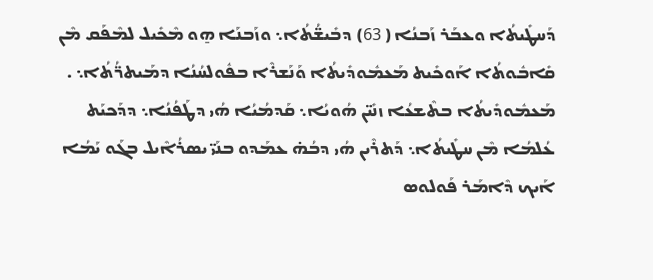ܕܰܚܛܺܝܬܳܐ ܘܥܒܰܪ ܙܰܒܢܳܐ ( 63) ܕܒܺܝܫ̈ܳܬܳܐ܆ ܘܙܰܒܢܰܐ ܗ̱ܘ ܡܶܟܺܝܠ ܠܡܶܦܰܩ ܡܶܢ ܩܺܐܒܽܘܬܳܐ ܐܰܘܟܺܝܬ ܡܰܥܡܽܘܕܺܝܬܳܐ ܘܰܢܰܫܪܶܐ ܒܦܽܘܠܚܳܢܳܐ ܕܡܰܝܬܪ̈ܳܬܳܐ܆ .
ܡܰܥܡܽܘܕܺܝܬܳܐ ܒܬܶܫܥܳܐ ܙܢܺܝ̈ܢ ܗܳܘܝܳܐ܆ ܩܰܕܡܳܝܳܐ ܗܳܝ ܕܛܰܦܳܢܳܐ܆ ܕܕܰܟܝܰܬ ܥܳܠܡܳܐ ܡܶܢ ܚܛܺܝܬܳܐ܆ ܕܰܬܪܶܝܢ ܗܳܝ ܕܒܳܗ̇ ܥܡܰܕܘ ܒܢܰܝ̈ ܝܣܪܳܐܶܝܠ ܒܓܰܘ ܝܰܡܳܐ ܐܰܝܟ ܕܶܐܡܰܪ ܦܰܘܠܘܣ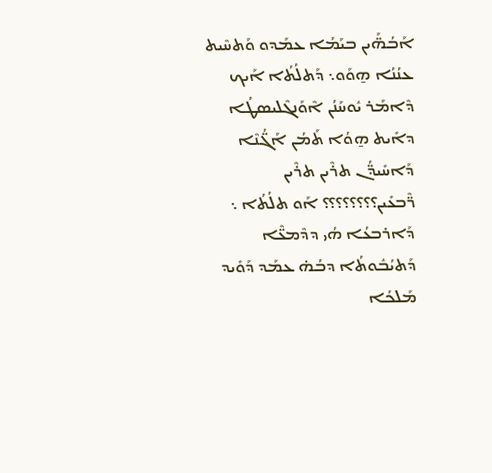ܐܰܒܳܗ̈ܰܝܢ ܒܝܰܡܳܐ ܥܡܰܕܘ ܘܰܬܚܶܝܬ ܥܢܳܢܳܐ ܗ̱ܘܰܘ܆ ܕܰܬܠܳܬܳܐ ܐܰܝܟ ܕܶܐܡܰܪ ܝܽܘܚܰܢܳܢ ܐܶܘܰܢܓܶܠܝܣܛܳܐ ܕܐܺܝܬ ܗ̱ܘܳܐ ܬܰܡܳܢ ܐܰܓ̈ܳܢܶܐ ܕܰܐܚܺܝܕ̈ܳܢ ܬܪܶܝܢ ܬܪܶܝܢ ܪ̈ܶܒܥܺܝܢ؟؟؟؟؟؟؟؟ ܐܰܘ ܬܠܳܬܳܐ ܆ ܕܰܐܪܒܥܳܐ ܗܳܝ ܕܕܶܡܥ̈ܶܐ ܕܰܬܝܳܒܽܘܬܳܐ ܕܒܳܗ̇ ܥܡܰܕ ܕܰܘܺܝܕ ܡܰܠܟܳܐ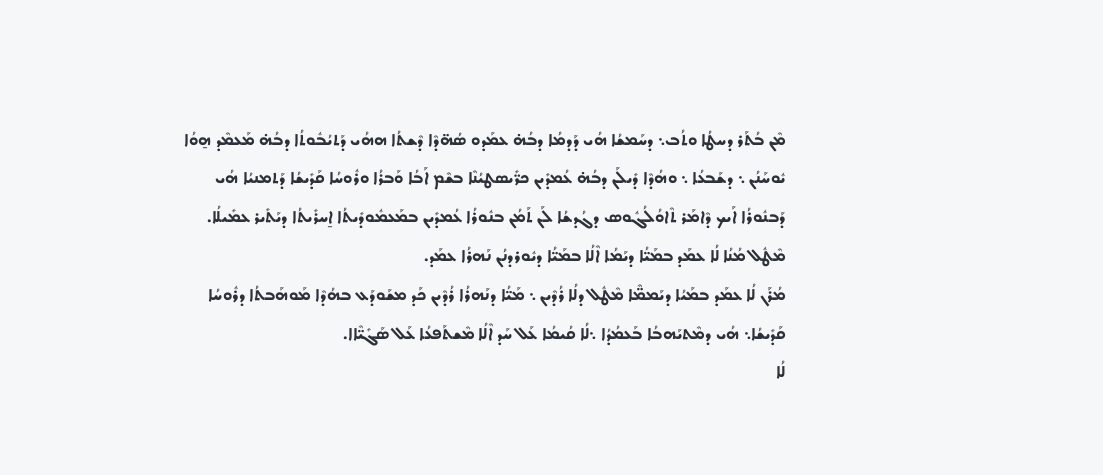ܡܶܢ ܒܳܬܰܪ ܕܚܛܳܐ ܘܬܳܒ܆ ܕܚܰܡܫܳܐ ܗܳܝ ܕܰܕܡܳܐ ܕܒܳܗ̇ ܥܡܰܕܘ ܣܳܗ̈ܕܶܐ ܕܶܫܬܳܐ ܗܗܳܝ ܕܰܬܝܳܒܽܘܬܳܐ ܕܒܳܗ̇ ܡܰܥܡܶܕ ܗ̱ܘܳܐ ܝܽܘܚܰܢܳܢ ܆ ܕܫܰܒܥܳܐ ܆ ܘܗܳܕܶܐ ܕܺܝܠܰܢ ܕܒܳܗ̇ ܥܳܡܕܺܝܢ ܟܪ̈ܺܝܣܛܝܳܢܶܐ ܒܫܶܡ ܐܰܒܳܐ ܘܰܒܪܳܐ ܘܪܽܘܚܳܐ ܩܰܕܺܝܫܳܐ ܕܰܬܡܢܝܳܐ ܗܳܝ ܕܰܒܢܽܘܪܳܐ ܐܰܝܟ ܕܶܐܡܰܪ ܬܶܐܘܳܠܳܓܽܘܣ ܕܓܳܕܫܳܐ ܠܰܢ ܬܰܡܳܢ ܒܢܽܘܪܳܐ ܥܳܡܕܺܝܢ ܒܡܰܥܡܽܘܕܺܝܬܳܐ ܐ̱ܚܪܺܝܬܳܐ ܕܝܰܬܺܝܪ ܥܡܺܝܠܳܐ.
ܡܶܛܽܠ ܡܳܢܳܐ ܠܳܐ ܥܡܰܕ ܒܡܰܝ̈ܳܐ ܕܝܰܡܳܐ ܐܶܠܳܐ ܒܡܰܝ̈ܳܐ ܕܝܽܘܪܕܢܳܢ ܢܰܗܪܳܐ ܥܡܰܕ.
ܡܳܪܰܢ ܠܳܐ ܥܡܰܕ ܒܡܰܝܳܐ ܕܝܰܡܡ̈ܶܐ ܡܶܛܽܠ ܕܠܳܐ ܪܳܕܶܝܢ ܆ ܡܰܝ̈ܳܐ ܕܢܰܗܪܳܐ ܪܳܕܶܝܢ ܟܰܕ ܡܫܰܘܕܰܥ ܒܗܳܕܶܐ ܡܰܘܗܰܒܬܳܐ ܕܪܽܘܚܳܐ ܩܰܕܺܝܫܳܐ܆ ܗܳܝ ܕܡܶܬܝܰܗܒܳܐ ܒܰܥܡܳܕܳܐ ܆ܠܳܐ ܩܳܝܡܳܐ ܥܰܠ ܚܰܕ ܐܶܠܳܐ ܡܶܫܬܰܦܥܳܐ ܥܰܠ ܣܰܓܺܝ̈ܶܐܐ.
ܠܳܐ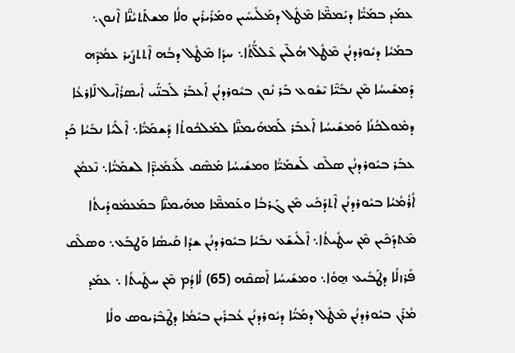ܥܡܰܕ ܒܡܰܝ̈ܳܐ ܕܝܰܡܡ̈ܶܐ ܡܶܛܽܠ ܕܡܰܠܺܝܚܺܝܢ ܘܡܰܪܺܝܪܺܝܢ ܘܠܳܐ ܡܫܬܰܬܝܳܢ̈ܶܐ ܐܶܢܘܢ܆ ܒܡܰܝܳܐ ܕܝܽܘܪܕܢܳܢ ܡܶܛܽܠ ܗܳܠܶܝܢ ܥܶܠܠ̈ܳܬܳܐ܆ ܚܕܳܐ ܡܶܛܽܠ ܕܒܳܗ ܐܶܬܬܨܺܝܪ ܥܡܳܕܶܗ ܕܰܡܫܺܝܚܳܐ ܡܶܢ ܢܒܺܝ̈ܶܐ ܝܶܫܽܘܥ ܒܰܪ ܢܽܘܢ ܒܝܽܘܪܕܢܳܢ ܐܰܥܒܰܪ ܠܰܒܢ̈ܰܝ ܐܺܝܣܪܳܐܶܝܠ ܠܰܐܪܥܳܐ ܕܡܽܘܠܟܳܢܳܐ ܘܰܡܫܺܝܚܳܐ ܐܰܥܒܰܪ ܠܰܡܗܰܝܡܢ̈ܶܐ ܠܡܰܠܟܽܘܬܳܐ ܕܰܫܡܰܝ̈ܳܐ܆ ܐܶܠܺܝܳܐ ܢܒܺܝܳܐ ܟܰܕ ܥܒܰܪ ܒܝܽܘܪܕܢܳܢ ܣܠܶܩ ܠܰܫܡܰܝ̈ܳܐ ܘܡܫܺܝܚܳܐ ܡܰܣܶܩ ܠܰܥܡܺܝܕ̈ܶܐ ܠܫܡܰܝ̈ܳܐ܆ ܢܶܥܡܳܢ ܐܳܪܳܡܳܝܳܐ ܒܝܽܘܪܕܢܳܢ ܐܶܬܕܰܟܺܝ ܡܶܢ ܓܰܪܒܳܐ ܘܥܰܡܡ̈ܶܐ ܡܗܰܝܡܢ̈ܶܐ ܒܡܰܥܡܽܘܕܺܝܬܳܐ ܡܶܬܕܰܟܶܝܢ ܡܶܢ ܚܛܺܝܬܳܐ܆ ܐܶܠܺܝܫܰܥ ܢܒܺܝܳܐ ܒܝܽܘܪܕܢܳܢ ܫܕܳܐ ܩܰܝܣܳܐ ܘܰܛܒܰܥ܆ ܘܣܠܶܩ ܦܰܪܙܠܳܐ ܕܛܰܒܺܝܥ ܗ̱ܘܳܐ܆ ܘܡܫܺܝܚܳܐ ܐܰܣܩܶܗ (65) ܠܳܐܕܳܡ ܡܶܢ ܚܛܺܝܬܳܐ ܆ ܥܡܰܕ ܡܳܪܰܢ ܒܝܽܘܪܕܢܳܢ ܡܶܛܽܠ ܕܡܰܝ̈ܳܐ ܕܝܽܘܪܕܢܳܢ ܥܳܒܪܺܝܢ ܒܝܰܡܳܐ ܕܛܶܒܶܪܝܘܣ ܘܠܳܐ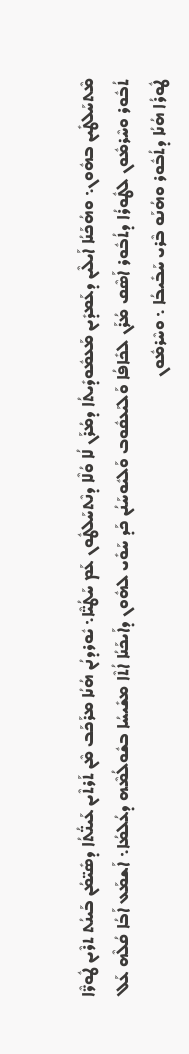ܡܶܬܚܰܠܛܺܝܢ ܒܗܽܘܢ܆ ܘܗܳܟܰܢܳܐ ܐܰܝܠܶܝܢ ܕܥܰܡܕܺܝܢ ܡܰܥܡܽܘܕܺܝܬܳܐ ܕܡܳܪܰܢ ܠܳܐ ܘܳܠܶܐ ܕܢܶܬܚܰܠܛܽܘܢ ܥܰܡ ܚܰܛܳܝ̈ܶܐ܆ ܝܽܘܪܕܢܳܢ ܗܳܢܳܐ ܡܪܰܟܰܒ ܡܶܢ ܬܰܪܬܶܝܢ ܥܰܝܢ̈ܳܬܳܐ ܕܣܺܝ̈ܡܳܢ ܒܰܝܢܳܬ ܬܪܶܝܢ ܛܽܘܪ̈ܶܐ ܬܳܒܽܘܪ ܘܚܶܪܡܽܘܢ ܠܛܽܘܪܳܐ ܕܬܳܒܽܘܪ ܐܰܣܶܩ ܡܳܪܰܢ ܠܟܺܐܦܳܐ ܘܰܠܝܰܥܩܽܘܒ ܘܰܠܝܽܘܚܰܢܳܢ ܟܰܕ ܚܰܘܺܝ ܠܗܽܘܢ ܕܐܰܝܟܰܢܳܐ ܐܳܬܶܐ ܡܫܺܝܚܳܐ ܒܫܽܘܠܳܡܶܗ ܕܥܳܠܡܳܐ܆ ܐܰܫܡܰܥ ܐܰܒܳܐ ܩܳܠܶܗ ܥܰܠ ܛܽܘܪܳܐ ܗܳܢܳܐ ܕܬܳܒܽܘܪ ܘܗܳܢܰܘ ܒܶܪܝ ܚܰܒܺܝܒܳܐ ܆ ܘܚܶܪܡܽܘܢ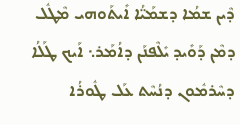ܕܶܝܢ ܫܡܳܐ ܕܫܡܰܝ̈ܳܐ ܐܺܝܬܰܘܗܝ ܡܶܛܽܠ ܕܡܶܢ ܕܰܘܺܝܕ ܝܺܠܶܦܢܰܢ ܕܐܳܡܰܪ܆ ܐܰܝܟ ܛܰܠܳܐ ܕܚܶܪܡܽܘܢ ܕܢܳܚܶܬ ܥܰܠ ܛܽܘܪܳܐ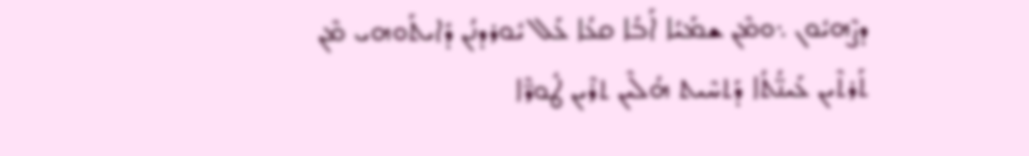ܕܨܶܗܝܽܘܢ ܆ܘܡܶܢ ܫܡܰܝܳܐ ܐܰܒܳܐ ܩܥܳܐ ܥܰܠ ܝܽܘܪܕܢܳܢ ܕܺܐܝܬܰܘܗܝ ܡܶܢ ܬܰܪܬܶܝܢ ܥܰܝܢ̈ܳܬܳܐ ܕܰܬܚܶܝܬ ܗܳܠܶܝܢ ܬܪܶܝܢ ܛܽܘܪ̈ܶܐ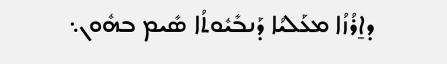ܕܐ̱ܪܳܙܳܐ ܡܥܰܠܝܳܐ ܕܰܢܒܺܝܽܘܬܳܐ ܣܺܝܡ ܒܗܽܘܢ܆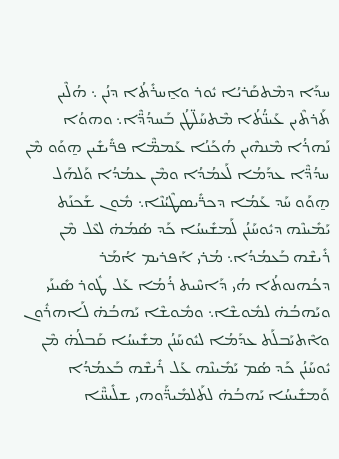ܚܕܰܐ ܕܡܶܬܩܰܪܝܳܐ ܝܽܘܪ ܘܐ̱ܚܪܺܬܳܐ ܕܢܳܢ ܆ ܗܳܠܶܝܢ ܬܰܪܬܶܝܢ ܥܰܝܢ̈ܳܬܳܐ ܡܶܬܚܰܠ̈ܛܳܢ ܒܰܚܕܳܕ̈ܶܐ܆ ܘܗܘܳܐ ܢܰܗܪܳܐ ܡܶܢܗܶܝܢ ܗܳܟܰܢܳܐ ܥܰܡܡ̈ܶܐ ܦܪ̈ܺܝܫܺܝܢ ܗ̱ܘܰܘ ܡܶܢ ܚܕܳܕ̈ܶܐ ܥܕܰܡܳܐ ܠܰܥܡܳܕܳܐ ܘܡܶܢ ܥܡܳܕܳܐ ܘܰܠܗܰܠ ܗ̱ܘܰܘ ܚܰܕ ܥܰܡܳܐ ܕܟܪ̈ܺܝܣܛܶܝܳܢܶܐ܆ ܡܽܘܢ ܫܰܟܢܰܬ ܝܰܡܺܝܢܶܗ ܕܝܽܘܚܰܢܳܢ ܠܰܡܫܺܝܚܳܐ ܟܰܕ ܣܳܡܳܗ̇ ܠܥܶܠ ܡܶܢ ܪܺܝܫܶܗ ܒܰܥܡܳܕܳܐ܆ ܡܳܪܝ ܐܰܦܪܝܡ ܐܳܡܰܪ ܕܟܳܗܢܘܬܳܐ ܗܳܝ ܕܰܐܚܶܝܬ ܪܳܡܳܐ ܥܰܠ ܛܽܘܪ ܣܺܝܢܰܝ ܘܝܰܗܒܳܗ̇ ܠܡܽܘܫܶܐ܆ ܘܡܽܘܫܶܐ ܝܰܗܒܳܗ̇ ܠܰܐܗܪܽܘܢ ܘܐܶܬܝܰܒܠܰܬ ܥܕܰܡܳܐ ܠܝܽܘܚܰܢܳܢ ܡܫܺܝܚܳܐ ܩܰܒܠܳܗ̇ ܡܶܢ ܝܽܘܚܰܢܳܢ ܟܰܕ ܣܳܡ ܝܰܡܺܝܢܶܗ ܥܰܠ ܪܺܝܫܶܗ ܒܰܥܡܳܕܳܐ ܘܰܡܫܺܝܚܳܐ ܝܰܗܒܳܗ̇ ܠܬܰܠܡܺܝܕ̈ܰܘܗܝ ܫܠܺܝܚ̈ܶܐ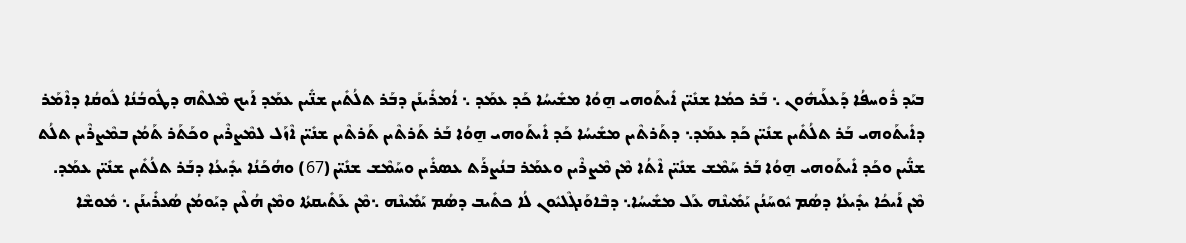ܒܝܰܕ ܪܽܘܚܦܳܐ ܕܰܥܠܰܝܗܽܘܢ ܆ ܒܰܪ ܟܡܳܐ ܫܢܺܝ̈ܢ ܐܺܝܬܰܘܗܝ ܗ̱ܘܳܐ ܡܫܺܝܚܳܐ ܟܰܕ ܥܡܰܕ ܆ ܐܳܡܪܺܝܢܰܢ ܕܒܰܪ ܬܠܳܬܺܝܢ ܫܢ̈ܺܝܢ ܥܡܰܕ ܐܰܝܟ ܡܶܠܬܶܗ ܕܛܽܘܒܳܢܳܐ ܠܽܘܩܳܐ ܕܐܶܡܰܪ ܕܐܺܝܬܰܘܗܝ ܒܰܪ ܬܠܳܬܺܝܢ ܫܢܺܝ̈ܢ ܟܰܕ ܥܡܰܕ܆ ܕܬܰܪܬܶܝܢ ܡܫܺܝܚܳܐ ܟܰܕ ܐܺܝܬܰܘܗܝ ܗ̱ܘܳܐ ܒܰܪ ܬܰܪܬܶܝܢ ܬܰܪܬܶܝܢ ܫܢܺܝ̈ܢ ܐܶܙܰܠ ܠܡܶܨܪܶܝܢ ܘܟܰܬܰܪ ܬܰܡܳܢ ܒܡܶܨܪܶܝܢ ܬܠܳܬ ܫܢ̈ܺܝܢ ܘܟܰܕ ܐܺܝܬܰܘܗܝ ܗ̱ܘܳܐ ܒܰܪ ܚܰܡܶܫ ܫܢܺܝ̈ܢ ܐܶܬܳܐ ܡܶܢ ܡܶܨܪܶܝܢ ܘܥܡܰܪ ܒܢܳܨܪܰܬ ܥܣܪܺܝܢ ܘܚܰܡܶܫ ܫܢܺܝ̈ܢ (67) ܘܗܳܟܰܢܳܐ ܝܕܺܝܥܳܐ ܕܒܰܪ ܬܠܳܬܺܝܢ ܫܢܺܝ̈ܢ ܥܡܰܕ.
ܡܶܢ ܐܰܝܟܳܐ ܝܕܺܝܥܳܐ ܕܣܳܡ ܝܽܘܚܰܢܳܢ ܝܰܡܺܝܢܶܗ ܥܰܠ ܡܫܺܝܚܳܐ܆ ܕܒܶܐܘܰܢܓܶܠܝܽܘܢ ܠܳܐ ܟܬܺܝܒ ܕܣܳܡ ܝܰܡܺܝܢܶܗ ܆ܡܶܢ ܥܰܬܺܝܩܬܳܐ ܘܡܶܢ ܗܳܠܶܝܢ ܕܝܰܘܡܳܢ ܣܳܥܪܺܝܢܰܢ ܆ ܡܽܘܫܶܐ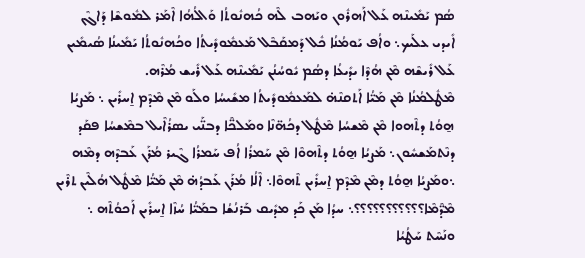ܣܳܡ ܝܰܡܺܝܢܶܗ ܥܰܠ ܐܰܗܪܽܘܢ ܘܝܰܗܒ ܠܶܗ ܟܳܗܢܽܘܬܳܐ ܘܰܐܠܳܗܳܐ ܐܶܡܰܪ ܠܡܽܘܫܶܐ ܕܰܐܓܶܢ ܐܺܝܕܝ ܥܠܰܝܟ܆ ܘܐܳܦ ܝܰܘܡܳܢܳܐ ܟܽܠ ܕܰܡܩܰܒܶܠ ܡܰܥܡܽܘܕܺܝܬܳܐ ܘܟܳܗܢܽܘܬܳܐ ܝܰܡܺܝܢܳܐ ܣܳܝܡܺܝܢ ܥܰܠ ܪܺܝܫܶܗ ܡܶܢ ܗܳܕܶܐ ܝܕܺܝܥܳܐ ܕܣܳܡ ܝܽܘܚܳܢܳܢ ܝܰܡܺܝܢܶܗ ܥܰܠ ܪܺܝܫ ܡܳܪܶܗ.
ܡܶܛܽܠܡܳܢܳܐ ܡܶܢ ܡܰܝ̈ܳܐ ܐܰܬܩܢܶܗ̇ ܠܡܰܥܡܽܘܕܺܝܬܳܐ ܡܫܺܝܚܳܐ ܘܠܰܘ ܡܶܢ ܡܶܕܶܡ ܐ̱ܚܪܺܝܢ ܆ ܡܰܨܝܳܐ ܗ̱ܘܳܬ ܕܬܶܗܘܐ ܡܶܢ ܡܶܫܚܳܐ ܡܶܛܽܠ ܕܟܳܗ̈ܢܶܐ ܘܡܰܠܟ̈ܶܐ ܕܒܢ̈ܰܝ ܝܣܪܳܐܶܝܠ ܒܡܶܫܚܳܐ ܦܩܰܕ ܕܢܶܬܡܰܫܚܽܘܢ܆ ܡܰܨܝܳܐ ܗ̱ܘܳܬ ܕܬܶܗܘܶܐ ܡܶܢ ܚܰܡܪܳܐ ܐܳܦ ܚܰܡܪܳܐ ܓܶܝܪ ܡܳܪܰܢ ܥܰܒܕܶܗ ܕܡܶܗ ܆ܘܡܰܨܝܳܐ ܗ̱ܘܳܬ ܕܡܶܢ ܡܶܕܶܡ ܐ̱ܚܪܺܝܢ ܬܶܗܘܶܐ܆ ܐܶܠܳܐ ܡܳܪܰܢ ܥܰܒܕܳܗ̇ ܡܶܢ ܡܰܝ̈ܳܐ ܡܶܛܽܠ ܗܳܠܶܝܢ ܬܪܶܝܢ ܡܶܕ̈ܶܡܶܐ؟؟؟؟؟؟؟؟؟؟؟܆ ܚܕܳܐ ܡܰܢ ܟܰܕ ܡܕܺܝܩ ܒܰܪܢܳܫܳܐ ܒܡܰܝ̈ܳܐ ܚܳܙܶܐ ܐ̱ܚܪܺܝܢ ܐܰܟܘܳܬܶܗ ܆ ܘܢܰܚܶܬ ܚܰܛܳܝܳܐ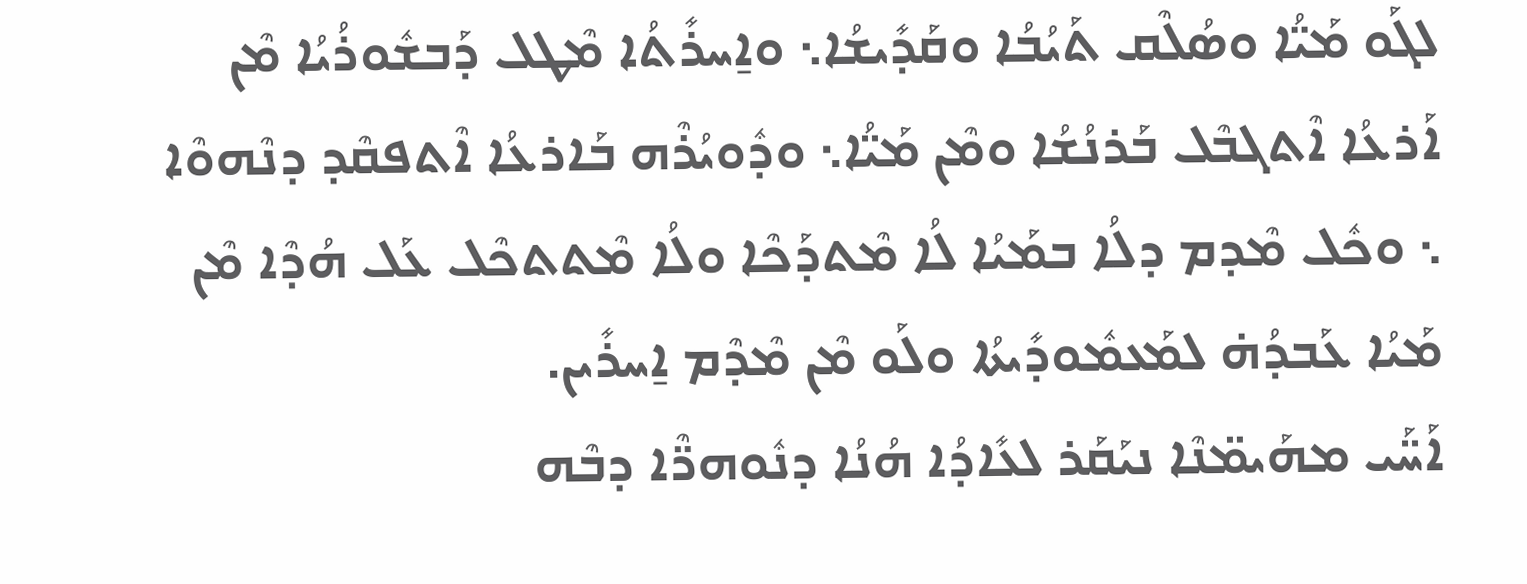ܠܓܰܘ ܡܰܝ̈ܳܐ ܘܣܳܠܶܩ ܬܰܝܳܒܳܐ ܘܩܰܕܺܝܫܳܐ܆ ܘܐ̱ܚܪܺܬܳܐ ܡܶܛܠ ܕܰܒܫܽܘܪܳܝܳܐ ܡܶܢ ܐܰܪܥܳܐ ܐܶܬܓܒܶܠ ܒܰܪܢܳܫܳܐ ܘܡܶܢ ܡܰܝ̈ܳܐ܆ ܘܕܽܘܝܳܪܶܗ ܒܰܐܪܥܳܐ ܐܶܬܦܩܶܕ ܕܢܶܗܘܶܐ ܆ ܘܟܽܠ ܡܶܕܡ ܕܠܳܐ ܒܡܰܝܳܐ ܠܳܐ ܡܶܬܕܰܟܶܐ ܘܠܳܐ ܡܶܬܬܟܶܠ ܥܰܠ ܗܳܕܶܐ ܡܶܢ ܡܰܝܳܐ ܥܰܒܕܳܗ̇ ܠܡܰܥܡܽܘܕܺܝܬܳܐ ܘܠܰܘ ܡܶܢ ܡܶܕܶܡ ܐ̱ܚܪܺܝܢ.
ܐܰܚ̈ܰܝ ܡܗܰܝܡ̈ܢܶܐ ܢܝܰܩܰܪ ܠܥܺܐܕܳܐ ܗܳܢܳܐ ܕܢܽܘܗܪ̈ܶܐ ܕܒܶܗ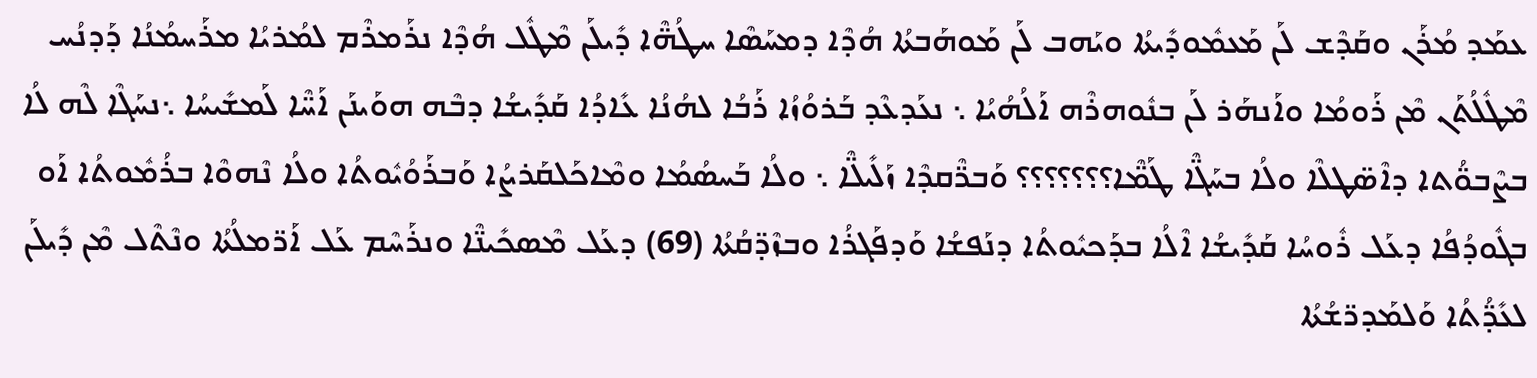ܥܡܰܕ ܡܳܪܰܢ ܘܩܰܕܶܫ ܠܰܢ ܡܰܥܡܽܘܕܺܝܬܳܐ ܘܝܰܗܒ ܠܰܢ ܡܰܘܗܰܒܬܳܐ ܗܳܕܶܐ ܕܡܚܰܣܶܐ ܚܛܳܗ̈ܶܐ ܕܺܝܠܰܢ ܡܶܛܽܠ ܗܳܕܶܐ ܢܪܰܡܪܶܡ ܠܡܳܪܝܳܐ ܡܪܰܚܡܳܢܳܐ ܕܰܕܢܳܚ ܡܶܛܽܠܳܬܰܢ ܡܶܢ ܪܰܘܡܳܐ ܘܐܰܢܗܰܪ ܠܰܢ ܒܢܽܘܗܪܶܗ ܐܰܠܳܗܳܝܳܐ ܆ ܢܥܰܕܥܶܕ ܒܰܪܘܳܙܳܐ ܪܰܒܳܐ ܠܗܳܢܳܐ ܥܺܐܕܳܐ ܩܰܕܺܝܫܳܐ ܕܒܶܗ ܗܘܰܝܢܰܢ ܐܰܚ̈ܶܐ ܠܰܡܫܺܝܚܳܐ ܆ܢܚܰܓܶܐ ܠܶܗ ܠܳܐ ܒܨܶܒܘ̈ܳܬܐ ܕܐܶܣ̈ܛܠܶܐ ܘܠܳܐ ܒܚܰܓ̈ܶܐ ܛܰܡ̈ܶܐ؟؟؟؟؟؟؟ ܘܰܒܪ̈ܶܩܕܶܐ ܙܰܠܺܝܠ̈ܶܐ ܆ ܘܠܳܐ ܒܰܚܣܳܡܳܐ ܘܡܶܐܟܰܠܩܰܪܨܳܐ ܘܰܒܪܰܘܳܝܽܘܬܳܐ ܘܠܳܐ ܢܶܗܘܶܐ ܒܪܳܡܽܘܬܳܐ ܐܰܘ ܒܓܽܘܕܳܦܳܐ ܕܥܰܠ ܪܽܘܚܳܐ ܩܰܕܺܝܫܳܐ ܐܶܠܳܐ ܒܕܰܟܝܽܘܬܳܐ ܕܢܰܦܫܳܐ ܘܰܕܦܰܓܪܳܐ ܘܒܙܶܕ̈ܩܳܬܳܐ (69) ܕܥܰܠ ܡܶܣܟܺܝܢ̈ܶܐ ܘܢܪܰܚܶܡ ܥܰܠ ܐܰܪ̈ܡܠܳܬܳܐ ܘܢܶܬܶܠ ܡܶܢ ܕܺܝܠܰܢ ܠܥܺܕ̈ܳܬܳܐ ܘܰܠܡܰܕܪ̈ܫܳܬܳܐ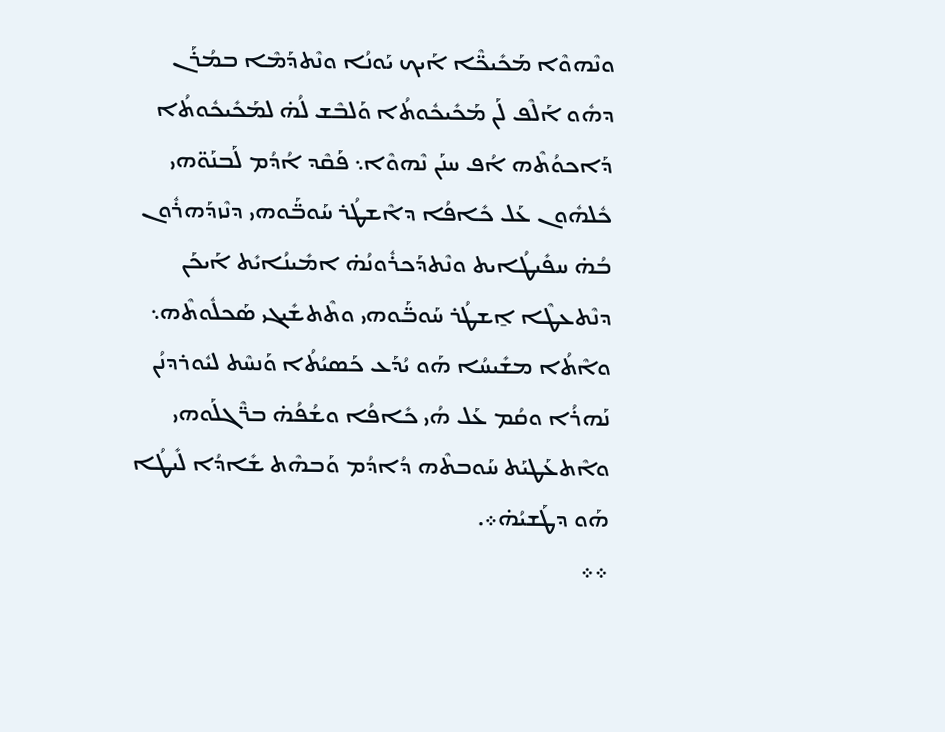ܘܢܶܗܘܶܐ ܡܰܟܺܝܟ̈ܶܐ ܐܰܝܟ ܝܰܘܢܳܐ ܘܢܶܬܕܰܡܶܐ ܒܡܳܪܰܢ ܕܗܽܘ ܐܰܠܶܦ ܠܰܢ ܡܰܟܺܝܟܽܘܬܳܐ ܘܰܠܒܶܫ ܠܳܗ̇ ܠܡܰܟܺܝܟܽܘܬܳܐ ܕܰܐܟܘܳܬܶܗ ܐܳܦ ܚܢܰܢ ܢܶܗܘܶܐ܆ ܦܰܩܶܕ ܐܳܕܳܡ ܠܰܒܢܰܘ̈ܗܝ ܟܽܠܗܽܘܢ ܥܰܠ ܟܺܐܦܳܐ ܕܐܶܫܛܳܪ ܚܰܘܒ̈ܰܘܗܝ ܕܢܶܙܕܰܗܪܽܘܢ ܒܳܗ̇ ܚܦܺܝܛܳܐܝܬ ܘܢܶܬܕܰܟܪܽܘܢܳܗ̇ ܐܡܺܝܢܳܐܝܺܬ ܐܰܝܟܰܢ ܕܢܶܬܥܛܶܐ ܐ̱ܫܛܳܪ ܚܰܘܒ̈ܰܘܗܝ ܘܬܶܬܫܺܝܓܝ ܣܰܟܠܽܘܬܶܗ܆ ܘܐܶܬܳܐ ܡܫܺܝܚܳܐ ܗܰܘ ܝܳܕܰܥ ܟܰܣܝܳܬܳܐ ܘܰܢܚܶܬ ܠܝܽܘܪܕܢܳܢ ܢܰܗܪܳܐ ܘܩܳܡ ܥܰܠ ܗܳܝ ܟܺܐܦܳܐ ܘܫܳܦܳܗ̇ ܒܪ̈ܶܓܠܰܘܗܝ ܘܐܶܬܥܰܛܝܰܬ ܚܰܘܒܬܶܗ ܕܳܐܕܳܡ ܘܰܒܗܶܬ ܫܺܐܕܳܐ ܠܺܝܛܳܐ ܗܰܘ ܕܛܰܫܝܳܗ̇܀.
܀܀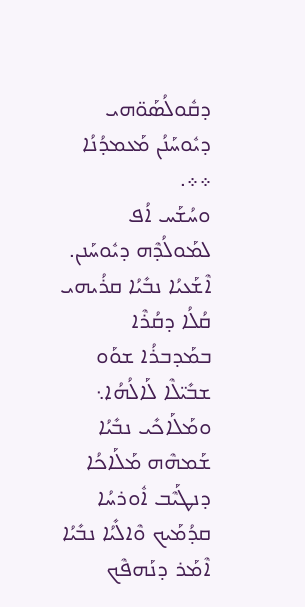ܕܩܽܘܠܳܣܰܘ̈ܗܝ ܕܝܽܘܚܰܢܳܢ ܡܰܥܡܕܳܢܳܐ ܀܀.
ܘܚܳܫܰܚ ܐܳܦ ܠܡܰܘܠܳܕܶܗ ܕܝܽܘܚܰܢܢ.
ܐܶܫܰܥܝܳܐ ܢܒܺܝܳܐ ܩܪܳܝܗܝ ܩܳܠܳܐ ܕܩܳܪܶܐ ܒܡܰܕܒܪܳܐ ܫܘܰܘ ܫܒܺܝ̈ܠܶܐ ܠܰܐܠܳܗܳܐ܆ ܘܡܰܠܰܐܟܺܝ ܢܒܺܝܳܐ ܫܰܡܗܶܗ ܡܰܠܰܐܟܳܐ ܕܢܛܰܝܶܒ ܐܽܘܪܚܳܐ ܩܕܳܡܰܝܟ ܘܶܐܠܺܝܳܐ ܢܒܺܝܳܐ ܐܶܡܰܪ ܕܢܰܗܦܶܟ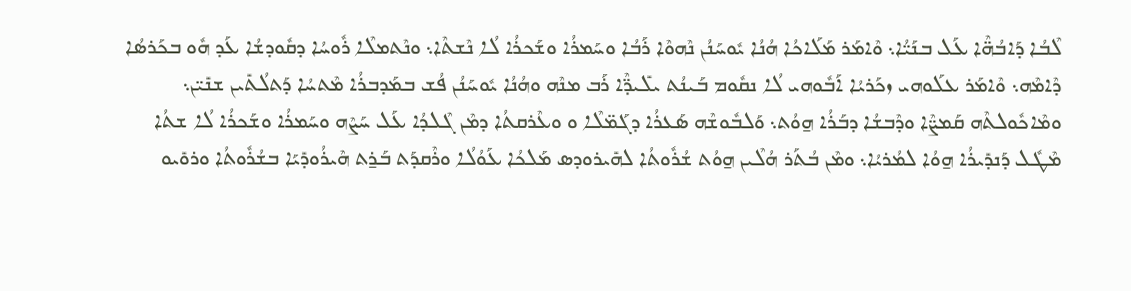ܠܶܒܳܐ ܕܰܐܒܳܗ̈ܶܐ ܥܰܠ ܒܢܰܝ̈ܳܐ܆ ܘܶܐܡܰܪ ܡܰܠܰܐܟܳܐ ܗܳܢܳܐ ܝܽܘܚܰܢܳܢ ܢܶܗܘܶܐ ܪܰܒܳܐ ܘܚܰܡܪܳܐ ܘܫܰܟܪܳܐ ܠܳܐ ܢܶܫܬܶܐ܆ ܘܢܶܬܡܠܶܐ ܪܽܘܚܳܐ ܕܩܽܘܕܫܳܐ ܥܰܕ ܗܽܘ ܒܟܰܪܣܳܐ ܕܶܐܡܶܗ܆ ܘܶܐܡܰܪ ܥܠܰܘܗܝ ܙܟܰܪܝܳܐ ܐܰܒܽܘܗܝ ܠܳܐ ܢܩܽܘܡ ܒܰܝܢܳܬ ܝܠܺܝܕ̈ܶܐ ܪܰܒ ܡܢܶܗ ܘܗܳܢܳܐ ܝܽܘܚܰܢܳܢ ܦܳܫ ܒܡܰܕܒܪܳܐ ܡܶܬܚܳܐ ܕܰܬܠܳܬܺܝܢ ܫܢܺܝ̈ܢ܆ ܘܡܶܐܟܽܘܠܬܶܗ ܩܰܡܨ̈ܶܐ ܘܕܶܒܫܳܐ ܕܒܰܪܳܐ ܗ̱ܘܳܬ܆ ܘܰܠܒܽܘܫܶܗ ܣܰܥܪܳܐ ܕܓܰܡ̈ܠܶܐ ܘ ܘܥܶܪܩܬܳܐ ܕܡܶܢ ܓܶܠܕܳܐ ܥܰܠ ܚܰܨܶܗ ܘܚܰܡܪܳܐ ܘܫܰܟܪܳܐ ܠܳܐ ܫܬܳܐ ܡܶܛܽܠ ܕܰܢܕܺܝܪܳܐ ܗ̱ܘܳܐ ܠܡܳܪܝܳܐ܆ ܘܡܶܢ ܒܳܬܰܪ ܗܳܠܶܝܢ ܗ̱ܘܳܬ ܫܳܪܽܘܬܳܐ ܠܗܺܝܪܘܕܣ ܡܰܠܟܳܐ ܥܰܘܳܠܳܐ ܘܪܶܩܕܰܬ ܒܰܪ̱ܬ ܗܶܝܪܳܘܕܺܝܰܐ ܒܫܳܪܽܘܬܳܐ ܘܪܘܺܝܘ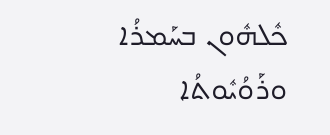ܟܽܠܗܽܘܢ ܒܚܰܡܪܳܐ ܘܪܰܘܳܝܽܘܬܳܐ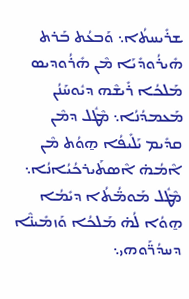ܫܪܺܝܚܬܳܐ܆ ܘܰܒܥܳܬ ܒܰܪܬ ܗܺܝܪܳܘܕܺܝܰܐ ܡܶܢ ܗܺܪܳܘܕܝܣ ܡܰܠܟܳܐ ܪܺܝܫܶܗ ܕܝܽܘܚܰܢܳܢ ܡܰܥܡܕܳܢܳܐ܆ ܡܶܛܽܠ ܕܡܶܢ ܩܕܺܝܡ ܝܰܠܺܝܦܳܐ ܗ̱ܘܳܬ ܡܶܢ ܐܶܡܳܗ̇ ܐܶܣܬܰܝܪܟܳܝܳܐܢܳܐ܆ ܡܶܛܽܠ ܡܰܘܡ̈ܳܬܳܐ ܕܝܺܡܳܐ ܗ̱ܘܳܐ ܠܳܗ̇ ܡܰܠܟܳܐ ܘܰܙܡܺܝܢ̈ܶܐ ܕܚܕܳܪ̈ܰܘܗܝ܆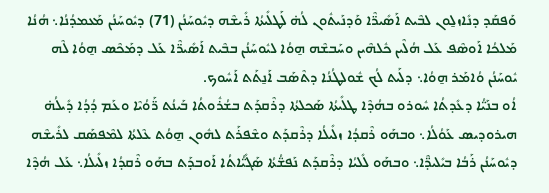ܘܰܦܩܰܕ ܕܢܺܐܙܠ̱ܘܢ ܠܒܶܝܬ ܐܰܣܺܝܪ̈ܶܐ ܘܰܕܢܰܝܬܽܘܢ ܠܳܗ̇ ܠܰܛܠܺܝܬܳܐ ܪܺܝܫܶܗ ܕܝܽܘܚܰܢܳܢ (71) ܕܝܽܘܚܰܢܳܢ ܡܰܥܡܕܳܢܳܐ܆ ܗܳܢܳܐ ܡܰܠܟܳܐ ܐܰܘܣܶܦ ܥܰܠ ܗܳܠܶܝܢ ܟܽܠܗܶܝܢ ܘܚܰܒܫܶܗ ܗ̱ܘܳܐ ܠܝܽܘܚܰܢܳܢ ܒܒܶܝܬ ܐܰܣܺܝܪ̈ܶܐ ܥܰܠ ܕܡܰܟܶܣ ܗ̱ܘܳܐ ܠܶܗ ܝܽܘܚܰܢܳܢ ܘܳܐܡܰܪ ܗ̱ܘܳܐ܆ ܕܠܰܝܬ ܠܳܟ ܫܽܘܠܛܳܢܳܐ ܕܬܶܣܰܒ ܐܰܢ̱ܬܰܬ ܐܰܚܽܘܟ.
ܐܳܘ ܒܢܰܝ̈ܳܐ ܕܥܺܕܬܳܐ ܚܽܘܪܘ ܒܗܳܕܶܐ ܛܠܺܝܬܳܐ ܣܰܟܠܬܳܐ ܕܪܶܩܕܰܬ ܒܫܳܪܽܘܬܳܐ ܒܰܝܢܳܬ ܪ̈ܰܘܳܝܶܐ ܘܥܰܡ ܕܳܕܳܐ ܕܺܝܠܳܗ̇ ܗܝܪܘܕܝܣ ܥܰܘܳܠܳܐ܆ ܘܒܗܰܘ ܪܶܩܕܳܐ ܙܠܺܝܠܳܐ ܕܪܶܩܕܰܬ ܘܫܶܦܪܰܬ ܠܗܽܘܢ ܗ̱ܘܳܬ ܥܶܠܬܳܐ ܠܡܶܦܣܰܩ ܠܪܺܝܫܶܗ ܕܝܽܘܚܰܢܳܢ ܪܰܒܳܐ ܒܝܺܠܝܕ̈ܶܐ܆ ܘܒܗܰܘ ܠܺܠܝܳܐ ܕܪܶܩܕܰܬ ܢܰܦܫ̈ܳܬܳܐ ܣܰܓܺܝ̈ܳܐܬܳܐ ܐܰܘܒܕܰܬ ܒܗܰܘ ܪܶܩܕܳܐ ܙܠܺܝܠܳܐ܆ ܥܰܠ ܗܳܕܶܐ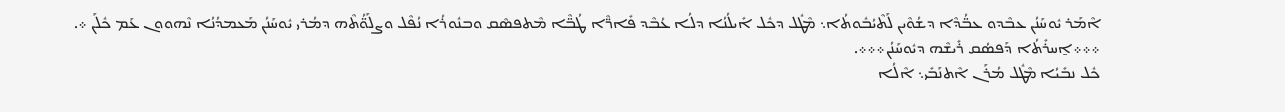ܐܶܡܰܪ ܝܽܘܚܰܢܳܢ ܥܒܶܕܘ ܥܒ̈ܳܕܶܐ ܕܫܳܘܶܝܢ ܠܰܬܶܝܳܒܽܘܬܳܐ܆ ܡܶܛܽܠ ܕܟܽܠ ܐܺܝܠܳܢܳܐ ܕܠܳܐ ܥܳܒܶܕ ܦܺܐܪ̈ܶܐ ܛܳܒ̈ܶܐ ܡܶܬܦܣܶܩ ܘܒܢܽܘܪܳܐ ܢܳܦܶܠ ܘܨܠܰܘ̈ܳܬܶܗ ܕܡܳܪܝ ܝܽܘܚܰܢܳܢ ܡܰܥܡܕܳܢܳܐ ܢܶܗܘܘܢ ܥܰܡ ܟܽܠܰܢ ܀.
܀܀܀ܐ̱ܚܪܺܬܳܐ ܕܰܦܣܳܩ ܪܺܝܫܶܗ ܕܝܽܘܚܰܢܳܢ܀܀܀.
ܟܽܠ ܢܒܺܝܳܐ ܡܶܛܽܠ ܡܳܪܰܢ ܐܶܬܢܰܒܺܝ܆ ܐܶܠܳܐ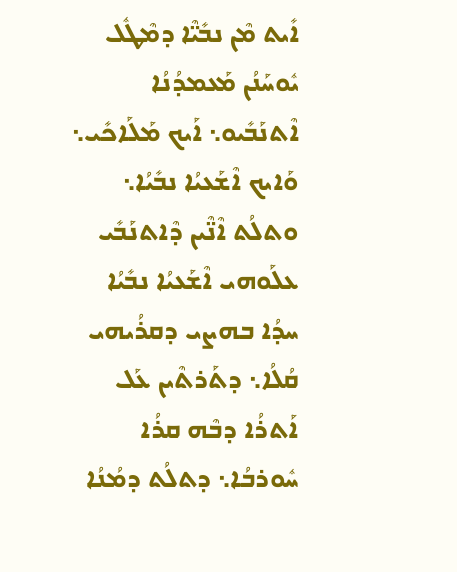ܐܺܝܬ ܡܶܢ ܢܒܺܝ̈ܶܐ ܕܡܶܛܽܠ ܝܽܘܚܰܢܳܢ ܡܰܥܡܕܳܢܳܐ ܐܶܬܢܰܒܺܝܘ܆ ܐܰܝܟ ܡܰܠܰܐܟܺܝ܆ ܘܰܐܝܟ ܐܶܫܰܥܝܳܐ ܢܒܺܝܳܐ܆ ܘܬܠܳܬ ܐܶܢ̈ܶܝܢ ܕܶܐܬܢܰܒܺܝ ܥܠܰܘܗܝ ܐܶܫܰܥܝܳܐ ܢܒܺܝܳܐ ܚܕܳܐ ܒܗܨܝ ܕܩܪܳܝܗܝ ܩܳܠܳܐ܆ ܕܬܰܪܬܶܝܢ ܥܰܠ ܐܰܬܪܳܐ ܕܒܶܗ ܩܪܳܐ ܚܽܘܪܒܳܐ܆ ܕܬܠܳܬ ܕܡܳܢܳܐ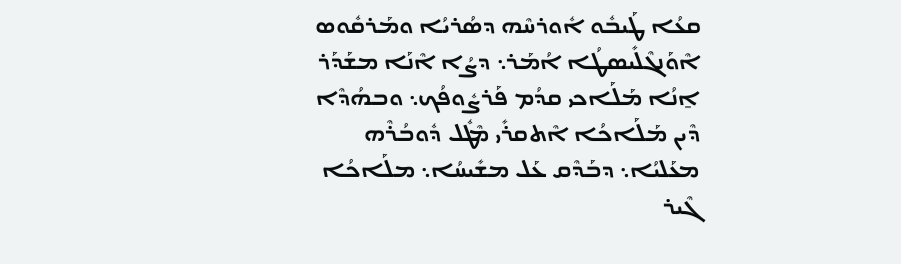ܩܥܳܐ ܛܰܝܒܽܘ ܐܽܘܪܚܶܗ ܕܣܳܪܝܳܐ ܘܡܰܪܩܽܘܣ ܐܶܘܰܢܓܶܠܺܝܣܛܳܐ ܐܳܡܰܪ܆ ܕܨܳܐ ܐܶܢܰܐ ܡܫܰܕܰܪ ܐ̱ܢܳܐ ܡܰܠܰܐܟܝ ܩܕܳܡ ܦܰܪܨܽܘܦܳܟ܆ ܘܒܗܳܕܶܐ ܕܶܝܢ ܡܰܠܰܐܟܳܐ ܐܶܬܩܪܺܝ ܡܶܛܽܠ ܕܽܘܒܳܪܶܗ ܡܥܰܠܝܳܐ܆ ܕܒܰܕܶܩ ܥܰܠ ܡܫܺܝܚܳܐ܆ ܡܠܰܐܟܳܐ ܓܶܝܪ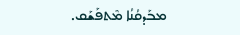ܡܒܰܕܩܳܢܳܐ ܡܶܬܦܰܫܰܩ.